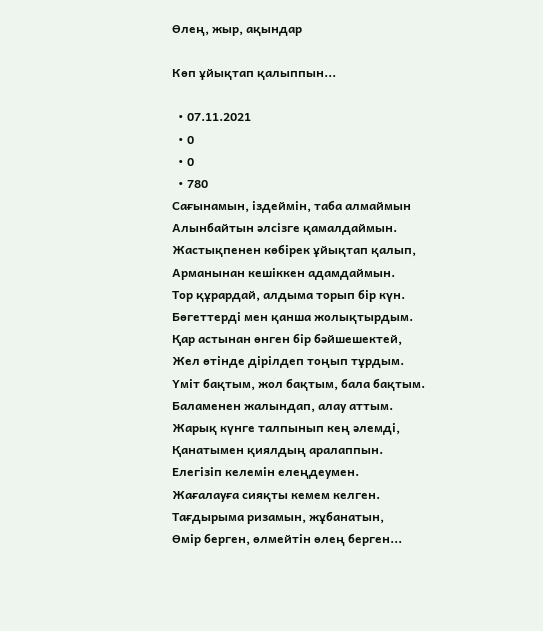Өлең, жыр, ақындар

Көп ұйықтап қалыппын...

  • 07.11.2021
  • 0
  • 0
  • 780
Сағынамын, іздеймін, таба алмаймын
Алынбайтын әлсізге қамалдаймын.
Жастықпенен көбірек ұйықтап қалып,
Арманынан кешіккен адамдаймын.
Тор құрардай, алдыма торып бір күн.
Бөгеттерді мен қанша жолықтырдым.
Қар астынан өнген бір бәйшешектей,
Жел өтінде дірілдеп тоңып тұрдым.
Үміт бақтым, жол бақтым, бала бақтым.
Баламенен жалындап, алау аттым.
Жарық күнге талпынып кең әлемді,
Қанатымен қиялдың аралаппын.
Елегізіп келемін елеңдеумен.
Жағалауға сияқты кемем келген.
Тағдырыма ризамын, жұбанатын,
Өмір берген, өлмейтін өлең берген...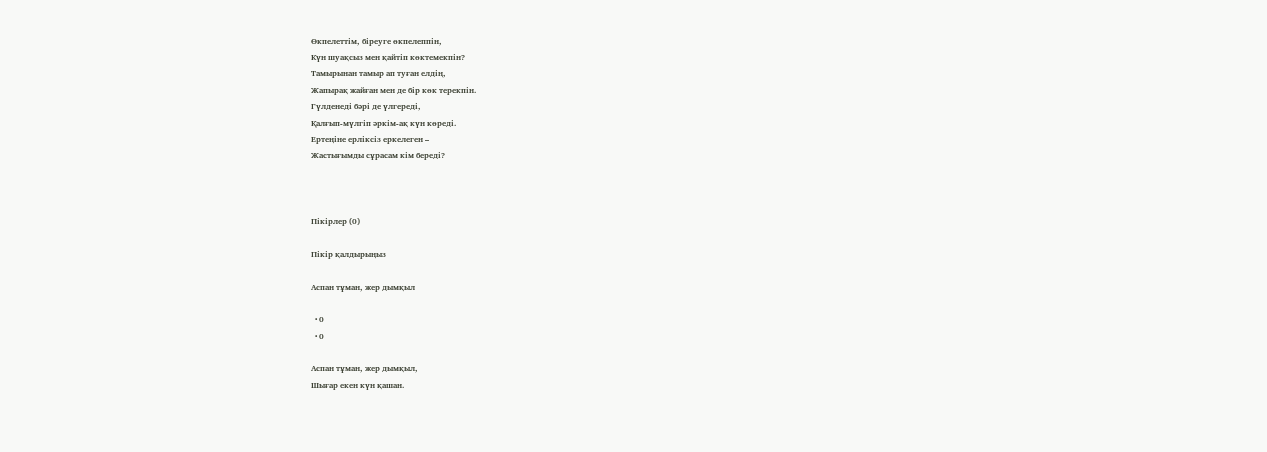Өкпелеттім, біреуге өкпелеппін,
Күн шуақсыз мен қайтіп көктемекпін?
Тамырынан тамыр ап туған елдің,
Жапырақ жайған мен де бір көк терекпін.
Гүлденеді бәрі де үлгереді,
Қалғып-мүлгіп әркім-ақ күн көреді.
Ертеңіне ерліксіз еркелеген –
Жастығымды сұрасам кім береді?



Пікірлер (0)

Пікір қалдырыңыз

Аспан тұман, жер дымқыл

  • 0
  • 0

Аспан тұман, жер дымқыл,
Шығар екен күн қашан.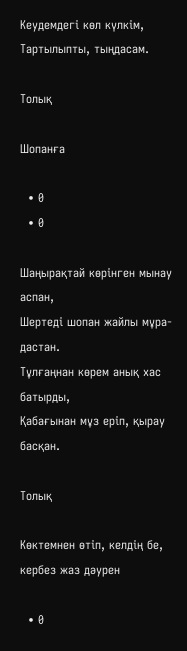Кеудемдегі көл күлкім,
Тартылыпты, тыңдасам.

Толық

Шопанға

  • 0
  • 0

Шаңырақтай көрінген мынау аспан,
Шертеді шопан жайлы мұра-дастан.
Тұлғаңнан көрем анық хас батырды,
Қабағынан мұз еріп, қырау басқан.

Толық

Көктемнен өтіп, келдің бе, кербез жаз дәурен

  • 0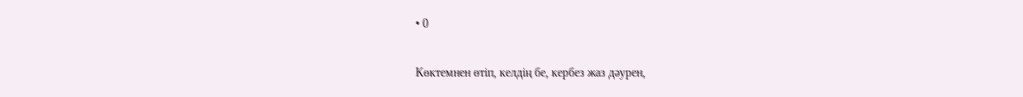• 0

Көктемнен өтіп, келдің бе, кербез жаз дәурен,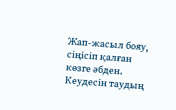Жап-жасыл бояу, сіңісіп қалған көзге әбден.
Кеудесін таудың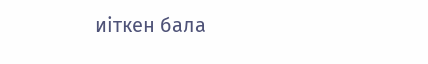иіткен бала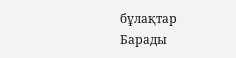бұлақтар
Барады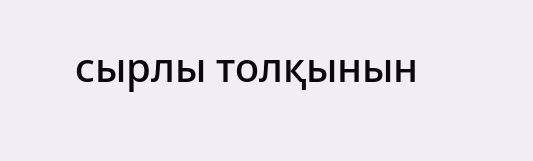сырлы толқынын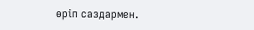өріп саздармен.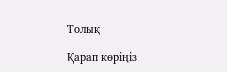Толық

Қарап көріңіз